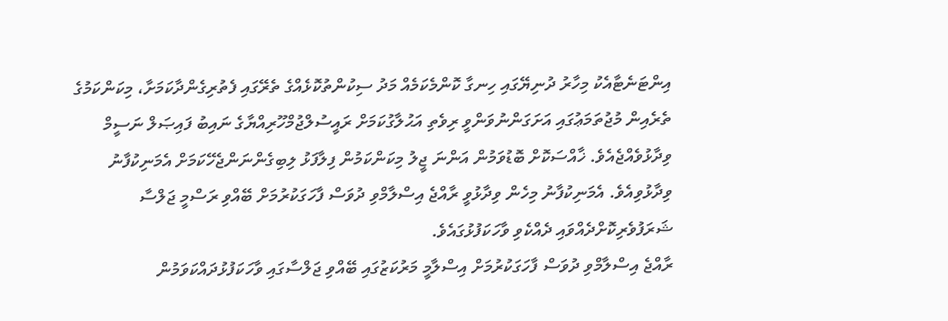އިންޓަނެޓާއެކު މިހާރު ދުނިޔޭގައި ހިނގާ ކޮންމެކަމެއް މަދު ސިކުންތުކޮޅެއްގެ ތެރޭގައި ފެތުރިގެންދާކަމަށާ، މިކަންކަމުގެ ތެރެއިން މުޖުތަމަޢުގައި އަށަގަންނުވަންވީ ރިވެތި އަޙުލާގުކަމަށް ރައީސުލްޖުމްހޫރިއްޔާގެ ނައިބު ފައިޞަލް ނަސީމް ވިދާޅުވެއްޖެއެވެ. ޚާއްސަކޮށް ބޮޑުވަމުން އަންނަ ޖީލު މިކަންކަމުން ފިލާފަޅު ލިބިގެންނަންޖެހޭކަމަށް އެމަނިކުފާނު ވިދާޅުވިއެވެ. އެމަނިކުފާނު މިހެން ވިދާޅުވީ ރާއްޖެ އިސްލާމްވި ދުވަސް ފާހަގަކުރުމަށް ބޭއްވި ރަސްމީ ޖަލްސާ ޝަރަފުވެރިކޮށްދެއްވައި ދެއްކެވި ވާހަކަފުޅުގައެވެ.
ރާއްޖެ އިސްލާމްވި ދުވަސް ފާހަގަކުރުމަށް އިސްލާމީ މަރުކަޒުގައި ބޭއްވި ޖަލްސާގައި ވާހަކަފުޅުދައްކަވަމުން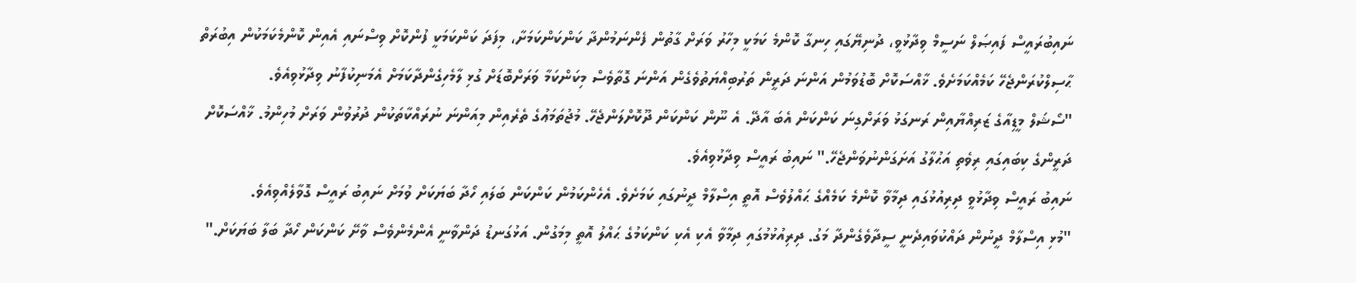ނައިބުރައީސް ފައިޞަލް ނަސީމް ވިދާޅުވީ، ދުނިޔޭގައި ހިނގާ ކޮންމެ ކަމަކީ މިހާރު ވަރަށް ގާތުން ފެންނަމުންދާ ކަންކަންކަމަށާ، މިފަދަ ކަންކަމަކީ ފުންކޮށް ވިސްނައި އެއިން ކޮންމެކަމަކުން އިބުރަތް ޙާސިލްކުރަންޖެހޭ ކަމެއްކަމަށެވެ. ޚާއްސަކޮށް ބޮޑުވަމުން އަންނަ ދަރީން ތަރުބިއްޔަތުވެގެން އަންނަ ގޮތާވެސް މިކަންކަމާ ވަރަށްބޮޑަށް ގުޅި ލާމެހިގެންދާކަމަށް އެމަނިކުފާނު ވިދާޅުވިއެވެ.
"ސޯޝަލް މީޑިއާގެ ޒަރިއްޔާއިން ރަނގަޅު ވަރަށްގިނަ ކަންކަން އެބަ އާދޭ. އެ ނޫން ކަންކަން ދޫކޮށްލަންޖެހޭ. މުޖުތަމަޢުގެ ތެރެއިން މިއަންނަ ނުރައްކާތަކުން ދުރުވުން ވަރަށް މުހިންމު. ޚާއްސަކޮށް ދަރީންގެ ކިބައިގައި ރިވެތި އަޙުލާގު އަށަގަންނުވަންޖެހޭ." ނައިބު ރައީސް ވިދާޅުވިއެވެ.
ނައިބު ރައީސް ވިދާޅުވީ ދިރިއުޅުގައި ދިމާވާ ކޮންމެ ކަމެއްގެ ޙައްލުވެސް އޮތީ އިސްލާމް ދީނުގައި ކަމަށެވެ. އެހެންކަމުން ކަންކަން ބަލައި ހޯދާ ބަޔަކަށް ވުމަށް ނައިބު ރައީސް ގޮވާލެއްވިއެވެ.
"މުޅި އިސްލާމް ދީނުން ދައްކުވައިދެނީ ސީދާވެގެންދާ މަގު. ދިރިއުޅުމުގައި ދިމާވާ އެކި އެކި ކަންކަމުގެ ޙައްލު އޮތީ މިމަގުން. އަޅުގަނޑު ދަންވާނީ އެންމެންވެސް ވާށޭ ކަންކަން ހޯދާ ބަލާ ބަޔަކަށް."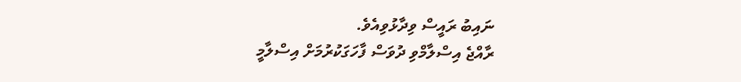ނައިބު ރައީސް ވިދާޅުވިއެވެ.
ރާއްޖެ އިސްލާމްވި ދުވަސް ފާހަގަކުރުމަށް އިސްލާމީ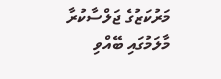މަރުކަޒުގެ ޖަލްސާކުރާ މާލަމުގައި ބޭއްވި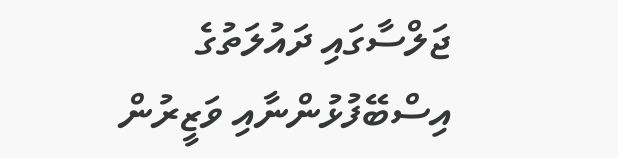ޖަލްސާގައި ދައުލަތުގެ އިސްބޭފުޅުންނާއި ވަޒީރުން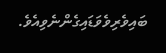ބައިވެރިވެވަޑައިގެންނެވިއެވެ.